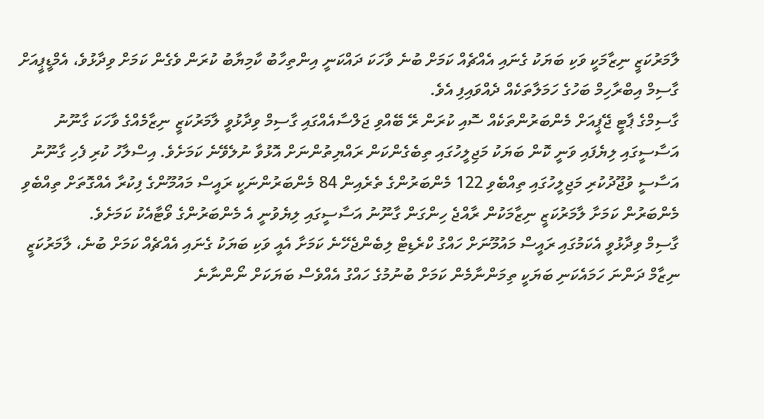ލާމަރުކަޒީ ނިޒާމަކީ ވަކި ބަޔަކު ގެނައި އެއްޗެއް ކަމަށް ބުނެ ވާހަކަ ދައްކަނީ އިންތިހާބު ކާމިޔާބު ކުރަން ވެގެން ކަމަށް ވިދާޅުވެ، އެމްޑީޕީއަށް ގާސިމް އިބްރާހިމް ބަހުގެ ހަމަލާތަކެއް ދެއްވައިފި އެވެ.
ގާސިމްގެ ޕާޓީ ޖޭޕީއަށް މެންބަރުންތަކެއް ސޮއި ކުރަން ރޭ ބޭއްވި ޖަލްސާއެއްގައި ގާސިމް ވިދާޅުވީ ލާމަރުކަޒީ ނިޒާމެއްގެ ވާހަކަ ގާނޫނު އަސާސީގައި ލިޔެފައި ވަނީ ކޮން ބަޔަކު މަޖިލީހުގައި ތިބެގެންކަން ރައްޔިތުންނަށް އޮޅުވާ ނުލެވޭނެ ކަމަށެވެ. އިސްލާހު ކުރި ފެހި ގާނޫނު އަސާސީ ވުޖޫދުކުރި މަޖިލީހުގައި ތިއްބެވި 122 މެންބަރުންގެ ތެރެއިން 84 މެންބަރުންނަކީ ރައީސް މައުމޫންގެ ފިކުރާ އެއްގޮތަށް ތިއްބެވި މެންބަރުން ކަމަށާ ލާމަރުކަޒީ ނިޒާމަކުން ރާއްޖެ ހިންގަން ގާނޫނު އަސާސީގައި ލިޔެވުނީ އެ މެންބަރުންގެ ވޯޓާއެކު ކަމަށެވެ.
ގާސިމް ވިދާޅުވީ އެކަމުގައި ރައީސް މައުމޫނަށް ހައްގު ކްރެޑިޓް ލިބެންޖެހޭނެ ކަމަށާ އެއީ ވަކި ބަޔަކު ގެނައި އެއްޗެއް ކަމަށް ބުނެ، ލާމަރުކަޒީ ނިޒާމް ދަންނަ ހަމައެކަނި ބަޔަކީ ތިމަންނާމެން ކަމަށް ބުނުމުގެ ހައްގު އެއްވެސް ބަޔަކަށް ނޯންނާނެ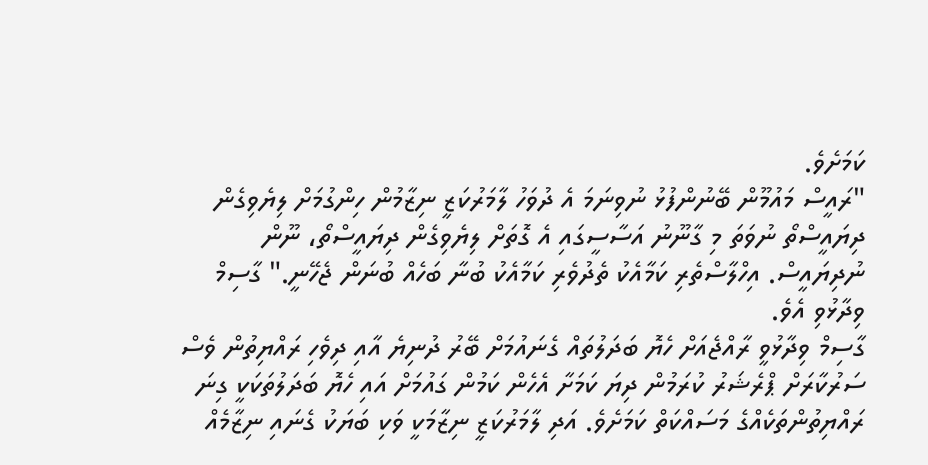ކަމަށެވެ.
"ރައީސް މައުމޫން ބޭނުންފުޅު ނުވިނަމަ އެ ދުވަހު ލާމަރުކަޒީ ނިޒާމުން ހިންގުމަށް ލިޔެވިގެން ދިޔައީސްތޯ ނުވަތަ މި ގާނޫނު އަސާސީގައި އެ ގޮތަށް ލިޔެވިގެން ދިޔައީސްތޯ، ނޫން ނުދިޔައީސް. އިހްލާސްތެރި ކަމާއެކު ތެދުވެރި ކަމާއެކު ބުނާ ބަހެއް ބުނަން ޖެހޭނީ." ގާސިމް ވިދާޅުވި އެވެ.
ގާސިމް ވިދާޅުވީ ރާއްޖެއަށް ހެޔޮ ބަދަލުތައް ގެނައުމަށް ބޭރު ދުނިޔެ އާއި ދިވެހި ރައްޔިތުން ވެސް ސަރުކާރަށް ޕްރެޝަރު ކުރަމުން ދިޔަ ކަމަށާ އެހެން ކަމުން ގައުމަށް އައި ހެޔޮ ބަދަލުތަކަކީ ގިނަ ރައްޔިތުންތަކެއްގެ މަސައްކަތް ކަމަށެވެ. އަދި ލާމަރުކަޒީ ނިޒާމަކީ ވަކި ބަޔަކު ގެނައި ނިޒާމެއް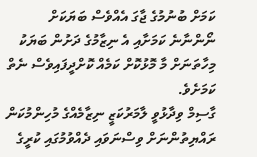ކަމަށް ބުނުމުގެ ޖާގަ އެއްވެސް ބަޔަކަށް ނޯންނާނެ ކަމަށާއި އެ ނިޒާމުގެ ދަށުން ބަޔަކު މިހާތަނަށް މާ މޮޅުކޮށް ކަމެއް ކޮށްދީފައިވެސް ނެތް ކަމަށެވެ.
ގާސިމް ވިދާޅުވީ ލާމަރުކަޒީ ނިޒާމެއްގެ މުހިންމުކަން ރައްޔިތުންނަށް ވިސްނަވައި ދެއްވުމުގައި ކުރީގެ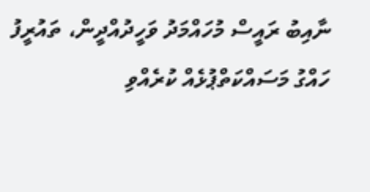ނާއިބު ރައީސް މުހައްމަދު ވަހީދުއްދީން، ތައުރީފު ހައްގު މަސައްކަތްޕުޅެއް ކުރެއްވި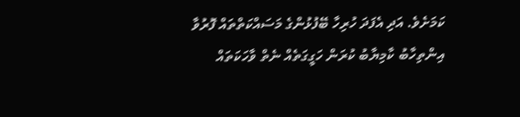ކަމަށެވެ. އަދި އެފަދަ ހުރިހާ ބޭފުޅުންގެ މަސައްކަތްތައް ފޮރުވާ އިންތިހާބު ކާމިޔާބު ކުރަން ހަގީގަތެއް ނެތް ވާހަކަތައް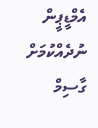އެމްޑީޕީން ނުދެއްކުމަށް ގާސިމް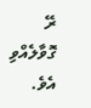ރޭ ގޮވާލެއްވި އެވެ.